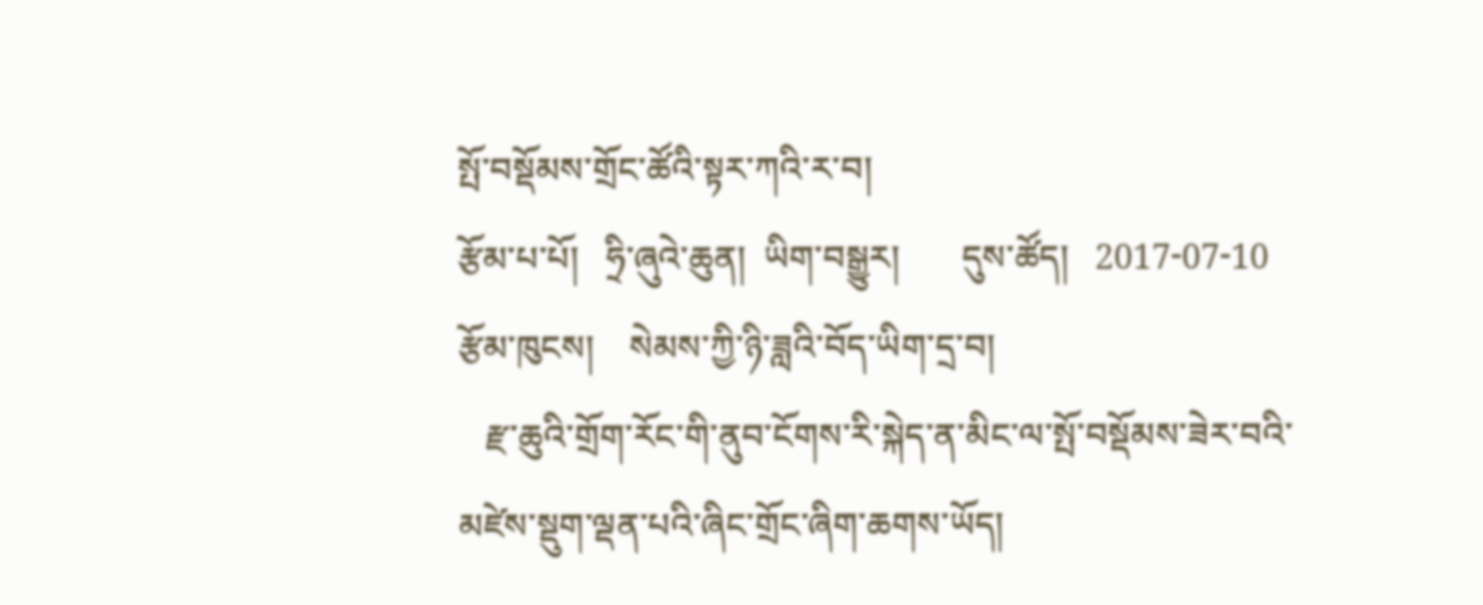སྤོ་བསྡོམས་གྲོང་ཚོའི་སྟར་ཀའི་ར་བ།
རྩོམ་པ་པོ།   ཧྲི་ཞུའེ་ཆུན།  ཡིག་བསྒྱུར།       དུས་ཚོད།   2017-07-10   རྩོམ་ཁུངས།    སེམས་ཀྱི་ཉི་ཟླའི་བོད་ཡིག་དྲ་བ།
   རྫ་ཆུའི་གྲོག་རོང་གི་ནུབ་ངོགས་རི་སྐེད་ན་མིང་ལ་སྤོ་བསྡོམས་ཟེར་བའི་མཛེས་སྡུག་ལྡན་པའི་ཞིང་གྲོང་ཞིག་ཆགས་ཡོད།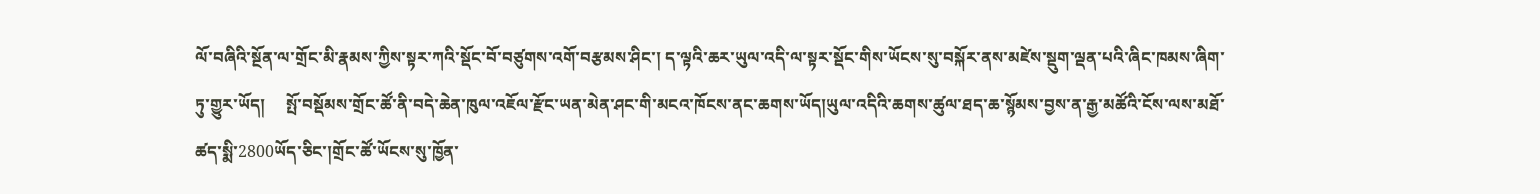ལོ་བཞིའི་སྔོན་ལ་གྲོང་མི་རྣམས་ཀྱིས་སྟར་ཀའི་སྡོང་བོ་བཙུགས་འགོ་བརྩམས་ཤིང་། ད་ལྟའི་ཆར་ཡུལ་འདི་ལ་སྟར་སྡོང་གིས་ཡོངས་སུ་བསྐོར་ནས་མཛེས་སྡུག་ལྡན་པའི་ཞིང་ཁམས་ཞིག་ཏུ་གྱུར་ཡོད།     སྤོ་བསྡོམས་གྲོང་ཚོ་ནི་བདེ་ཆེན་ཁུལ་འཇོལ་རྫོང་ཡན་མེན་ཤང་གི་མངའ་ཁོངས་ནང་ཆགས་ཡོད།ཡུལ་འདིའི་ཆགས་ཚུལ་ཐད་ཆ་སྙོམས་བྱས་ན་རྒྱ་མཚོའི་ངོས་ལས་མཐོ་ཚད་སྨི་2800ཡོད་ཅིང་།གྲོང་ཚོ་ཡོངས་སུ་ཁྱོན་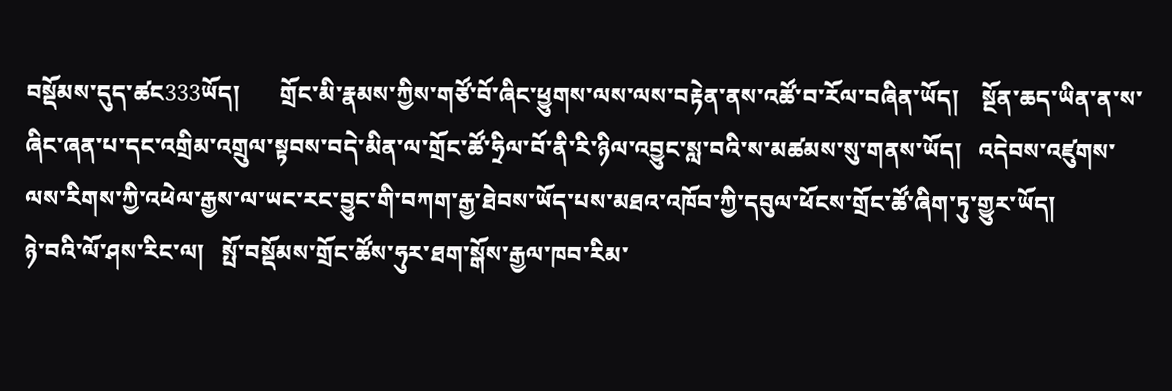བསྡོམས་དུད་ཚང333ཡོད།       གྲོང་མི་རྣམས་ཀྱིས་གཙོ་བོ་ཞིང་ཕྱུགས་ལས་ལས་བརྟེན་ནས་འཚོ་བ་རོལ་བཞིན་ཡོད།    སྔོན་ཆད་ཡིན་ན་ས་ཞིང་ཞན་པ་དང་འགྲིམ་འགྲུལ་སྟབས་བདེ་མིན་ལ་གྲོང་ཚོ་ཧྲིལ་བོ་ནི་རི་ཉིལ་འབྱུང་སླ་བའི་ས་མཚམས་སུ་གནས་ཡོད།   འདེབས་འཛུགས་ལས་རིགས་ཀྱི་འཕེལ་རྒྱས་ལ་ཡང་རང་བྱུང་གི་བཀག་རྒྱ་ཐེབས་ཡོད་པས་མཐའ་འཁོབ་ཀྱི་དབུལ་ཕོངས་གྲོང་ཚོ་ཞིག་ཏུ་གྱུར་ཡོད།
ཉེ་བའི་ལོ་ཤས་རིང་ལ།   སྤོ་བསྡོམས་གྲོང་ཚོས་ཧུར་ཐག་སྒོས་རྒྱལ་ཁབ་རིམ་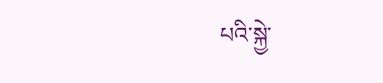པའི་སྐྱེ་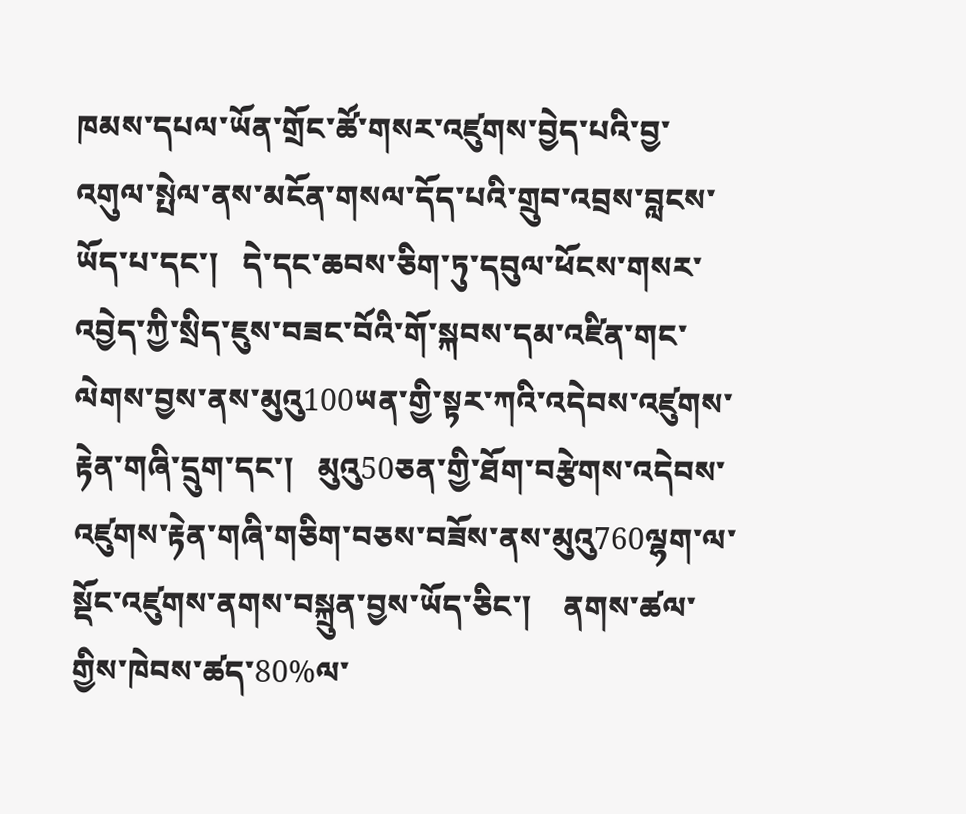ཁམས་དཔལ་ཡོན་གྲོང་ཚོ་གསར་འཛུགས་བྱེད་པའི་བྱ་འགུལ་སྤེལ་ནས་མངོན་གསལ་དོད་པའི་གྲུབ་འབྲས་བླངས་ཡོད་པ་དང་།   དེ་དང་ཆབས་ཅིག་ཏུ་དབུལ་ཕོངས་གསར་འབྱེད་ཀྱི་སྲིད་ཇུས་བཟང་བོའི་གོ་སྐབས་དམ་འཛིན་གང་ལེགས་བྱས་ནས་མུའུ100ཡན་གྱི་སྟར་ཀའི་འདེབས་འཛུགས་རྟེན་གཞི་དྲུག་དང་།   མུའུ50ཅན་གྱི་ཐོག་བརྩེགས་འདེབས་འཛུགས་རྟེན་གཞི་གཅིག་བཅས་བཟོས་ནས་མུའུ760ལྷག་ལ་སྡོང་འཛུགས་ནགས་བསྐྲུན་བྱས་ཡོད་ཅིང་།    ནགས་ཚལ་གྱིས་ཁེབས་ཚད་80%ལ་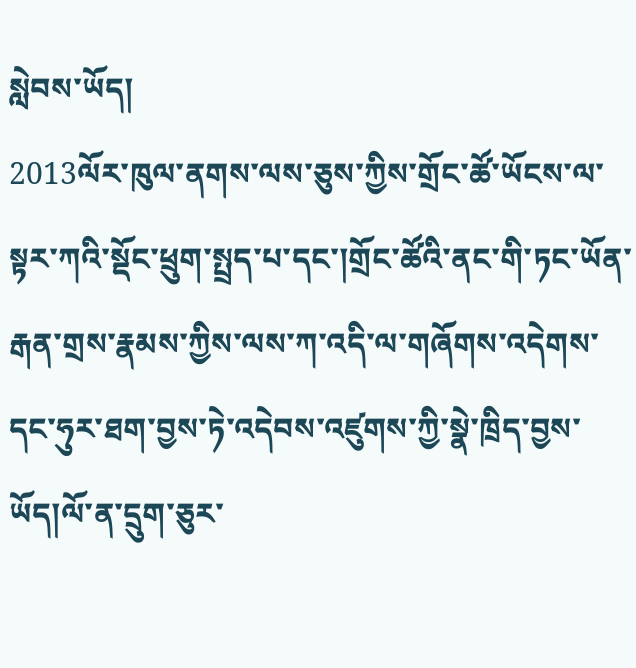སླེབས་ཡོད།
2013ལོར་ཁུལ་ནགས་ལས་ཅུས་ཀྱིས་གྲོང་ཚོ་ཡོངས་ལ་སྟར་ཀའི་སྡོང་ཕྲུག་སྤྲད་པ་དང་།གྲོང་ཚོའི་ནང་གི་ཏང་ཡོན་རྒན་གྲས་རྣམས་ཀྱིས་ལས་ཀ་འདི་ལ་གཞོགས་འདེགས་དང་ཧུར་ཐག་བྱས་ཏེ་འདེབས་འཛུགས་ཀྱི་སྣེ་ཁྲིད་བྱས་ཡོད།ལོ་ན་དྲུག་ཅུར་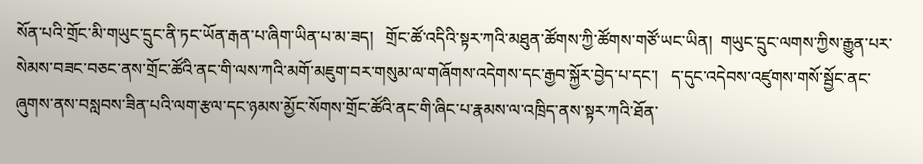སོན་པའི་གྲོང་མི་གཡུང་དྲུང་ནི་ཏང་ཡོན་རྒན་པ་ཞིག་ཡིན་པ་མ་ཟད།   གྲོང་ཚོ་འདིའི་སྟར་ཀའི་མཐུན་ཚོགས་ཀྱི་ཚོགས་གཙོ་ཡང་ཡིན།  གཡུང་དྲུང་ལགས་ཀྱིས་རྒྱུན་པར་སེམས་བཟང་བཅང་ནས་གྲོང་ཚོའི་ནང་གི་ལས་ཀའི་མགོ་མཇུག་བར་གསུམ་ལ་གཞོགས་འདེགས་དང་རྒྱབ་སྐྱོར་བྱེད་པ་དང་།   ད་དུང་འདེབས་འཛུགས་གསོ་སྦྱོང་ནང་ཞུགས་ནས་བསླབས་ཟིན་པའི་ལག་རྩལ་དང་ཉམས་མྱོང་སོགས་གྲོང་ཚོའི་ནང་གི་ཞིང་པ་རྣམས་ལ་འཁྲིད་ནས་སྟར་ཀའི་ཐོན་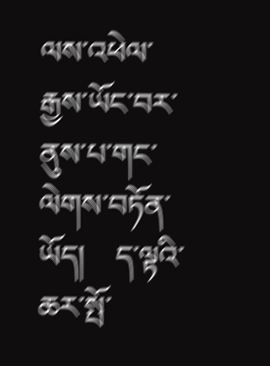ལས་འཕེལ་རྒྱས་ཡོང་བར་ནུས་པ་གང་ལེགས་བཏོན་ཡོད།    ད་ལྟའི་ཆར་སྤོ་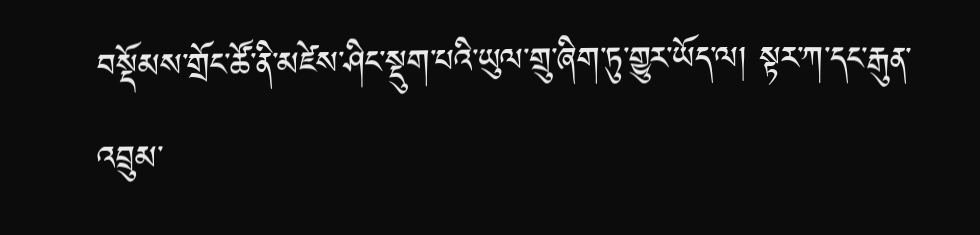བསྡོམས་གྲོང་ཚོ་ནི་མཛེས་ཤིང་སྡུག་པའི་ཡུལ་གྲུ་ཞིག་ཏུ་གྱུར་ཡོད་ལ། སྟར་ཀ་དང་རྒུན་འབྲུམ་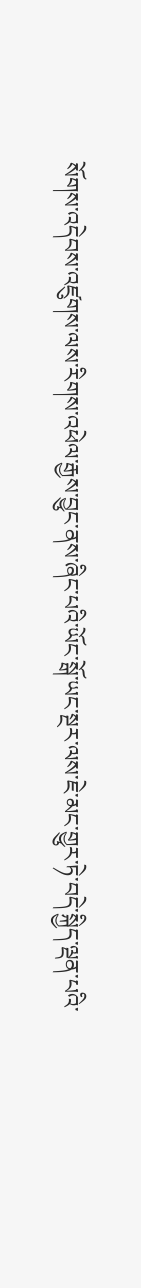སོགས་འདེབས་འཛུགས་ལས་རིགས་འཕེལ་རྒྱས་བྱུང་ནས་ཞིང་པའི་ཡོང་སྒོ་ཡང་སྔར་ལས་ཇེ་མང་གྱུར་ཏེ་བདེ་སྐྱིད་ལྡན་པའི་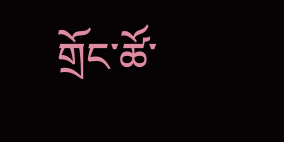གྲོང་ཚོ་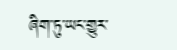ཞིག་ཏུ་ཡང་གྱུར་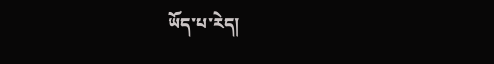ཡོད་པ་རེད།